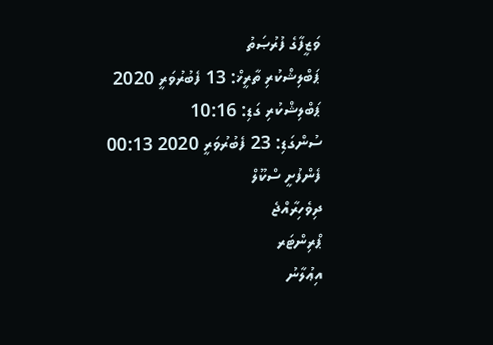ވަޒީފާގެ ފުރުޞަތު
ޕަބްލިޝްކުރި ތާރީޚް: 13 ފެބުރުވަރީ 2020
ޕަބްލިޝްކުރި ގަޑި: 10:16
ސުންގަޑި: 23 ފެބުރުވަރީ 2020 00:13
ފެންފުށީ ސްކޫލް
ދިވެހިރާއްޖެ
ޕްރިންޓަރ
އިޢުލާނު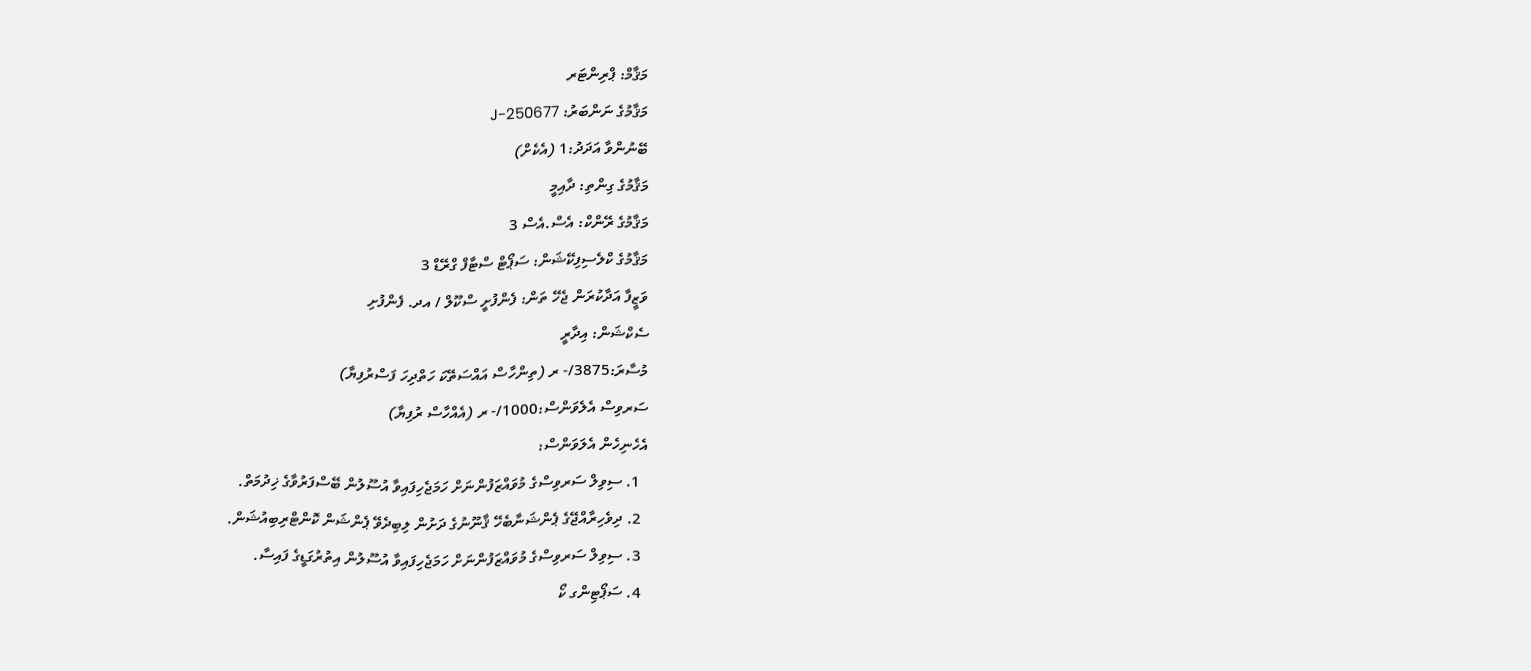މަޤާމް: ޕްރިންޓަރ
މަޤާމުގެ ނަންބަރު: J-250677
ބޭނުންވާ އަދަދު:1 (އެކެށް)
މަޤާމުގެ ގިންތި: ދާއިމީ
މަޤާމުގެ ރޭންކް: އެސް.އެސް 3
މަޤާމުގެ ކްލެސިފިކޭޝަން: ސަޕޯޓް ސްޓާފް ގްރޭޑް 3
ވަޒީފާ އަދާކުރަން ޖެހޭ ތަން: ފެންފުށީ ސްކޫލް / އދ. ފެންފުށި
ސެކްޝަން: އިދާރީ
މުސާރަ:3875/- ރ (ތިންހާސް އައްސަތޭކަ ހަތްދިހަ ފަސްރުފިޔާ)
ސަރވިސް އެލެވަންސް:1000/- ރ (އެއްހާސް ރުފިޔާ)
އެހެނިހެން އެލަވަންސް:
  1. ސިވިލް ސަރވިސްގެ މުވައްޒަފުންނަށް ހަމަޖެހިފައިވާ އުސޫލުން ބޭސްފަރުވާގެ ޚިދުމަތް.
  2. ދިވެހިރާއްޖޭގެ ޕެންޝަނާބެހޭ ޤާނޫނުގެ ދަށުން ލިބިދެވޭ ޕެންޝަން ކޮންޓްރިބިއުޝަން.
  3. ސިވިލް ސަރވިސްގެ މުވައްޒަފުންނަށް ހަމަޖެހިފައިވާ އުސޫލުން އިތުރުގަޑީގެ ފައިސާ.
  4. ސަޕޯޓިންގ ކޯ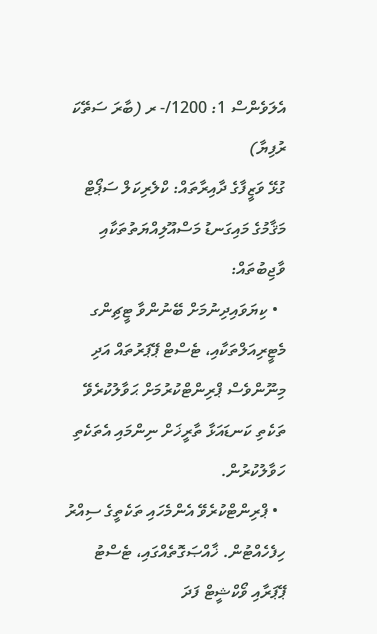އެލަވެންސް 1: 1200/- ރ (ބާރަ ސަތޭކަ ރުފިޔާ)
ގުޅޭ ވަޒީފާގެ ދާއިރާތައް: ކްލެރިކަލް ސަޕޯޓް
މަޤާމުގެ މައިގަނޑު މަސްއޫލިއްޔަތުތަކާއި ވާޖިބުތައް:
  • ކިޔަވައިދިނުމަށް ބޭނުންވާ ޓީޗިންގ މެޓީރިއަލްތަކާއި، ޓެސްޓް ޕޭޕަރުތައް އަދި މިނޫންވެސް ޕްރިންޓްކުރުމަށް ޙަވާލުކުރެވޭ ތަކެތި ކަނޑައަޅާ ތާރީޚަށް ނިންމައި އެތަކެތި ހަވާލުކުރުން.
  • ޕްރިންޓްކުރެވޭ އެންމެހައި ތަކެތީގެ ސިއްރު ހިފެހެއްޓުން. ޚާއްޞަގޮތެއްގައި، ޓެސްޓު ޕޭޕަރާއި ވޯކްޝީޓް ފަދަ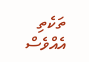ތަކެތި އެއްވެސް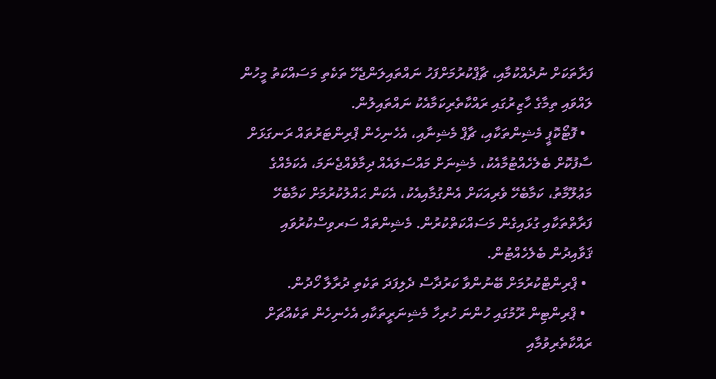ފަރާތަކަށް ނުދެއްކުމާއި، ޗާޕްކުރުމަށްފަހު ނައްތައިލަންޖެހޭ ތަކެތި މަސައްކަތު މީހުން ލައްވައި ތިމާގެ ހާޒިރުގައި ރައްކާތެރިކަމާއެކު ނައްތައިލުން.
  • ފޮޓޯކޮޕީ މެޝިންތަކާއި، ޗާޕް މެޝިނާއި، އެހެނިހެން ޕްރިންޓަރުތައް ރަނގަޅަށް ސާފުކޮށް ބެލެހެއްޓުމާއެކު، މެޝިނަށް މައްސަލައެއް ދިމާވެއްޖެނަމަ، އެކަމެއްގެ މަޢުލޫމާތު، ކަމާބެހޭ ވެރިއަކަށް އެންގުމާއިއެކު، އެކަން ޙައްލުކުރުމަށް ކަމާބެހޭ ފަރާތްތަކާއި ގުޅައިގެން މަސައްކަތްކުރުން. މެޝިންތައް ސަރވިސްކުރުވައި ޤަވާއިދުން ބެލެހެއްޓުން.
  • ޕްރިންޓްކުރުމަށް ބޭނުންވާ ކަރުދާސް ދެލިފަދަ ތަކެތި ދުރާލާ ހޯދުން.
  • ޕްރިންޓިން ރޫމުގައި ހުންނަ ހުރިހާ މެޝިނަރީތަކާއި އެހެނިހެން ތަކެއްޗަށް ރައްކާތެރިވުމާއި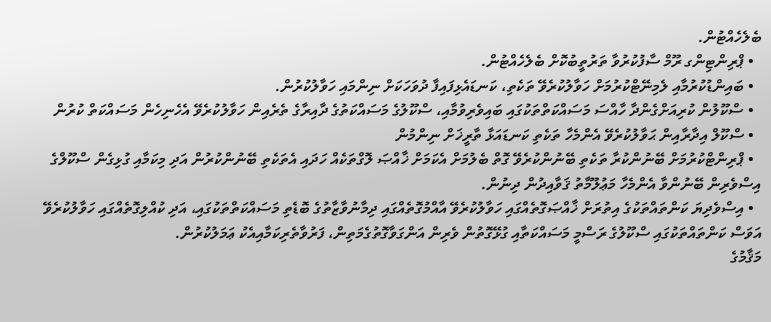ބެލެހެއްޓުން.
  • ޕްރިންޓިންގ ރޫމް ސާފުކުރުވާ ތަރުތީބުކޮށް ބެލެހެއްޓުން.
  • ބައިންޑުކުރުމާއި ލެމިނޭޓްކުރުމަށް ހަވާލުކުރެވޭ ތަކެތި، ކަނޑައެޅިފައިފާ ދުވަހަކަށް ނިންމައި ހަވާލުކުރުން.
  • ސްކޫލުން ކުރިއަށްގެންދާ ހާއްސަ މަސައްކަތްތަކުގައި ބައިވެރިވުމާއި، ސްކޫލުގެ މަސައްކަތުގެ ދާއިރާގެ ތެރެއިން ހަވާލުކުރެވޭ އެހެނިހެން މަސައްކަތް ކުރުން
  • ސްކޫލް އިދާރާއިން ޙަވާލުކުރެވޭ އެންމެހާ ތަކެތި ކަނޑައަޅާ ތާރީޚަށް ނިންމުން
  • ޕްރިންޓްކުރުމަށް ބޭނުންކުރާ ތަކެތި ބޭނުންކުރެވޭ ގޮތް ބެލުމަށް އެކަމަށް ޚާއްޞަ ލޮގްތަކެއް ހަދައި އެތަކެތި ބޭނުންކުރުން އަދި މިކަމާއި ގުޅިގެން ސްކޫލްގެ އިސްވެރިން ބޭނުންވާ އެންމެހާ މަޢުލޫމާތު ޤަވާއިދުން ދިނުން.
  • އިސްވެދިޔަ ކަންތައްތަކުގެ އިތުރަށް ޚާއްޞަގޮތެއްގައި ހަވާލުކުރެވޭ އާއްމުގޮތެއްގައި ދިމާނުވާޒާތުގެ ބޮޑެތި މަސައްކަތްތަކުގައި، އަދި ކުއްލިގޮތެއްގައި ހަވާލުކުރެވޭ އަވަސް ކަންތައްތަކުގައި ސްކޫލުގެ ރަސްމީ މަސައްކަތާއި ގުޅޭގޮތުން ވެރިން އަންގަވާގޮތުގެމަތިން، ފަރުވާތެރިކަމާއިއެކު ޢަމަލުކުރުން.
މަޤާމުގެ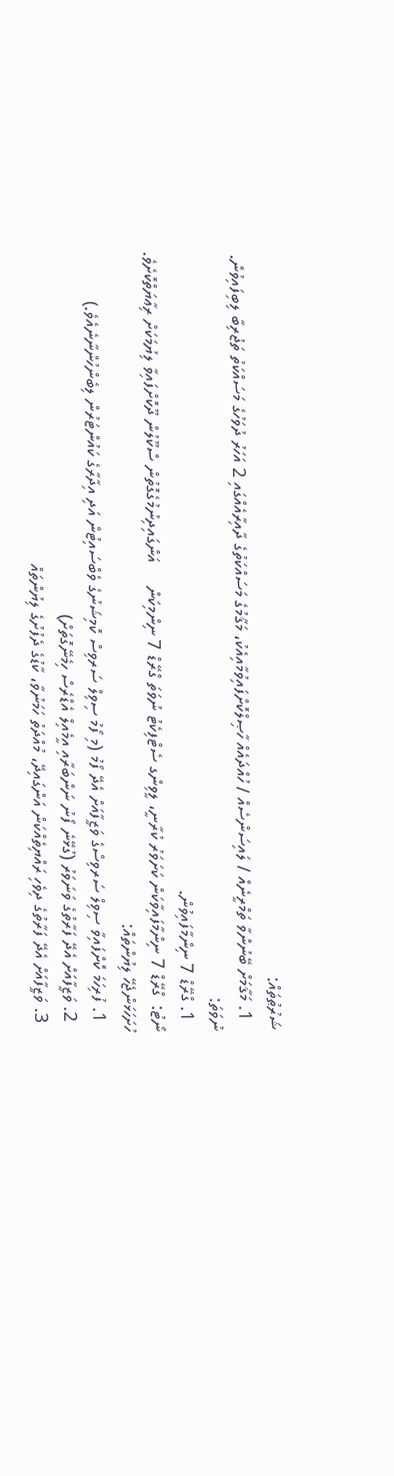ޝަރުޠުތައް:
  1. މަޤާމަށް ބޭނުންވާ ތަމްރީނެއް / ލައިސަންސެއް / ހުއްދައެއް ހާޞިލްކޮށްފައިވުމާއިއެކު، މަޤާމުގެ މަސައްކަތުގެ ދާއިރާއެއްގައި 2 އަހަރު ދުވަހުގެ މަސައްކަތު ތަޖުރިބާ ލިބިފައިވުން.
ނުވަތަ:
  1. ގްރޭޑް 7 ނިންމާފައިވުން.
ނޯޓު:  ގްރޭޑް 7 ނިންމާފައިވާކަން ކަށަވަރު ކުރާނީ، ލީވިންގ ސެޓްފިކެޓު ނުވަތަ ގްރޭޑް 7 ނިންމިކަން     އަންގައިދިނުމުގެގޮތުން ސްކޫލުން ދޫކޮށްފައިވާ ލިޔުމަކަށް ރިޢާޔަތްކޮށެވެ.
ހުށަހަޅަންޖެހޭ ލިޔުންތައް:
  1. ފުރިހަމަ ކޮށްފައިވާ ސިވިލް ސަރވިސްގެ ވަޒީފާއަށް އެދޭ ފޯމު (މި ފޯމު ސިވިލް ސަރވިސް ކޮމިޝަނުގެ ވެބްސައިޓުން އަދި އިދާރާގެ ކައުންޓަރުން ލިބެންހުންނާނެއެވެ.)
  2. ވަޒީފާއަށް އެދޭ ފަރާތުގެ ވަނަވަރު (ގުޅޭނެ ފޯނު ނަންބަރާއި އީމެއިލް އެޑްރެސް ހިމެނޭގޮތަށް)
  3. ވަޒީފާއަށް އެދޭ ފަރާތުގެ ދިވެހި ރައްޔިތެއްކަން އަންގައިދޭ، މުއްދަތު ހަމަނުވާ، ކާޑުގެ ދެފުށުގެ ލިޔުންތައް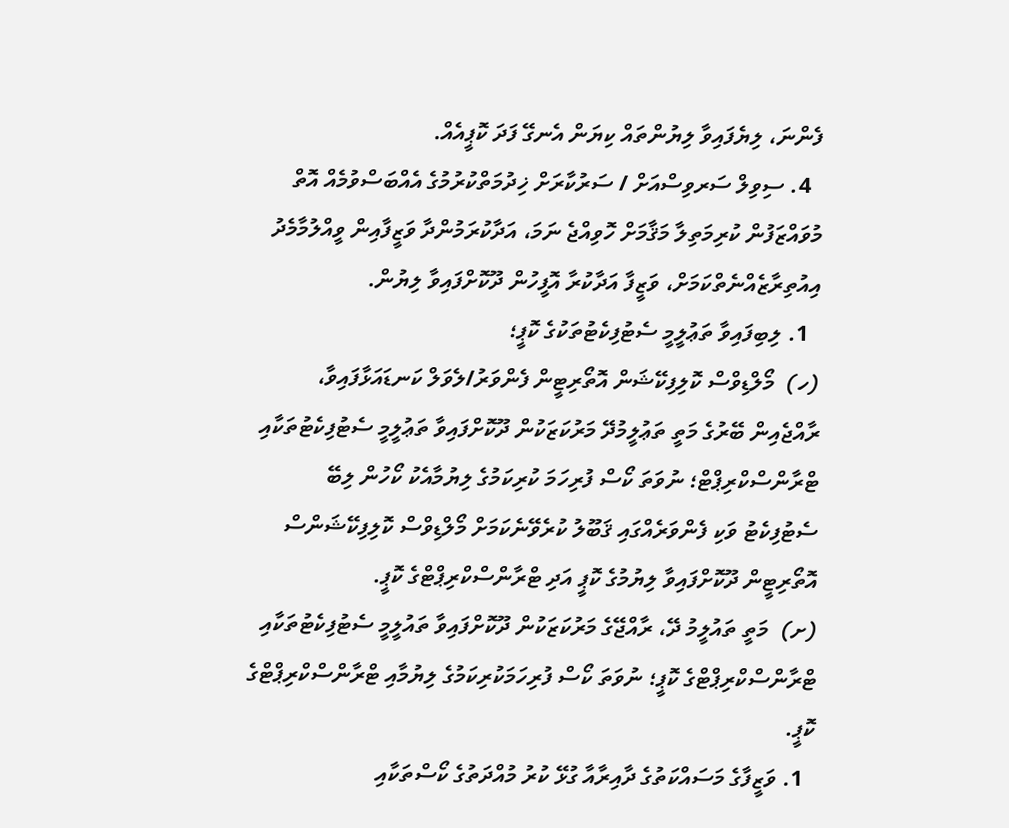ފެންނަ، ލިޔެފައިވާ ލިޔުންތައް ކިޔަން އެނގޭ ފަދަ ކޮޕީއެއް.
  4. ސިވިލް ސަރވިސްއަށް / ސަރުކާރަށް ޚިދުމަތްކުރުމުގެ އެއްބަސްވުމެއް އޮތް މުވައްޒަފުން ކުރިމަތިލާ މަޤާމަށް ހޮވިއްޖެ ނަމަ، އަދާކުރަމުންދާ ވަޒީފާއިން ވީއްލުމާމެދު އިއުތިރާޒެއްނެތްކަމަށް، ވަޒީފާ އަދާކުރާ އޮފީހުން ދޫކޮށްފައިވާ ލިޔުން.
  1. ލިބިފައިވާ ތަޢުލީމީ ސެޓުފިކެޓުތަކުގެ ކޮޕީ؛
(ހ)  މޯލްޑިވްސް ކޮލިފިކޭޝަން އޮތޯރިޓީން ފެންވަރު/ލެވަލް ކަނޑައަޅާފައިވާ، ރާއްޖެއިން ބޭރުގެ މަތީ ތަޢުލީމުދޭ މަރުކަޒަކުން ދޫކޮށްފައިވާ ތަޢުލީމީ ސެޓުފިކެޓުތަކާއި ޓްރާންސްކްރިޕްޓް؛ ނުވަތަ ކޯސް ފުރިހަމަ ކުރިކަމުގެ ލިޔުމާއެކު ކޯހުން ލިބޭ ސެޓުފިކެޓު ވަކި ފެންވަރެއްގައި ޤަބޫލު ކުރެވޭނެކަމަށް މޯލްޑިވްސް ކޮލިފިކޭޝަންސް އޮތޯރިޓީން ދޫކޮށްފައިވާ ލިޔުމުގެ ކޮޕީ އަދި ޓްރާންސްކްރިޕްޓްގެ ކޮޕީ.
(ށ)  މަތީ ތައުލީމު ދޭ، ރާއްޖޭގެ މަރުކަޒަކުން ދޫކޮށްފައިވާ ތައުލީމީ ސެޓުފިކެޓުތަކާއި ޓްރާންސްކްރިޕްޓްގެ ކޮޕީ؛ ނުވަތަ ކޯސް ފުރިހަމަކުރިކަމުގެ ލިޔުމާއި ޓްރާންސްކްރިޕްޓްގެ ކޮޕީ.
  1. ވަޒީފާގެ މަސައްކަތުގެ ދާއިރާއާ ގުޅޭ ކުރު މުއްދަތުގެ ކޯސްތަކާއި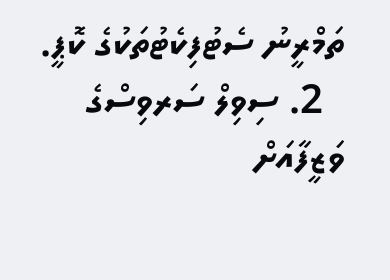ތަމްރީނު ސެޓުފިކެޓުތަކުގެ ކޮޕީ.
  2. ސިވިލް ސަރވިސްގެ ވަޒީފާއަށް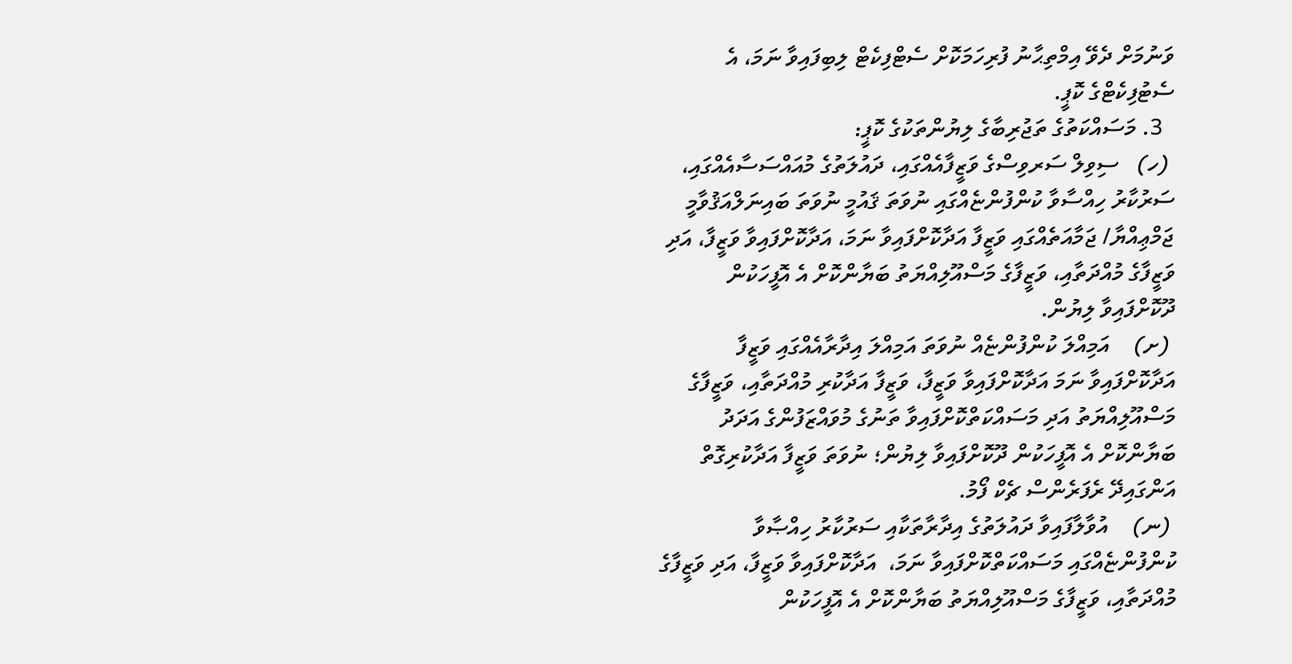ވަނުމަށް ދެވޭ އިމްތިޙާނު ފުރިހަމަކޮށް ސެޓްފިކެޓް ލިބިފައިވާ ނަމަ، އެ ސެޓުފިކެޓްގެ ކޮޕީ.
  3. މަސައްކަތުގެ ތަޖުރިބާގެ ލިޔުންތަކުގެ ކޮޕީ:
 (ހ)   ސިވިލް ސަރވިސްގެ ވަޒީފާއެއްގައި، ދައުލަތުގެ މުއައްސަސާއެއްގައި، ސަރުކާރު ހިއްސާވާ ކުންފުންޏެއްގައި ނުވަތަ ޤައުމީ ނުވަތަ ބައިނަލްއަޤުވާމީ ޖަމްޢިއްޔާ/ ޖަމާއަތެއްގައި ވަޒީފާ އަދާކޮށްފައިވާ ނަމަ، އަދާކޮށްފައިވާ ވަޒީފާ، އަދި ވަޒީފާގެ މުއްދަތާއި، ވަޒީފާގެ މަސްއޫލިއްޔަތު ބަޔާންކޮށް އެ އޮފީހަކުން ދޫކޮށްފައިވާ ލިޔުން.
 (ށ)    އަމިއްލަ ކުންފުންޏެއް ނުވަތަ އަމިއްލަ އިދާރާއެއްގައި ވަޒީފާ އަދާކޮށްފައިވާ ނަމަ އަދާކޮށްފައިވާ ވަޒީފާ، ވަޒީފާ އަދާކުރި މުއްދަތާއި، ވަޒީފާގެ މަސްއޫލިއްޔަތު އަދި މަސައްކަތްކޮށްފައިވާ ތަނުގެ މުވައްޒަފުންގެ އަދަދު ބަޔާންކޮށް އެ އޮފީހަކުން ދޫކޮށްފައިވާ ލިޔުން؛ ނުވަތަ ވަޒީފާ އަދާކުރިގޮތް އަންގައިދޭ ރެފަރެންސް ޗެކް ފޯމު.
 (ނ)    އުވާލާފައިވާ ދައުލަތުގެ އިދާރާތަކާއި ސަރުކާރު ހިއްޞާވާ ކުންފުންޏެއްގައި މަސައްކަތްކޮށްފައިވާ ނަމަ،  އަދާކޮށްފައިވާ ވަޒީފާ، އަދި ވަޒީފާގެ މުއްދަތާއި، ވަޒީފާގެ މަސްއޫލިއްޔަތު ބަޔާންކޮށް އެ އޮފީހަކުން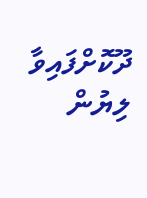ދޫކޮށްފައިވާ ލިޔުން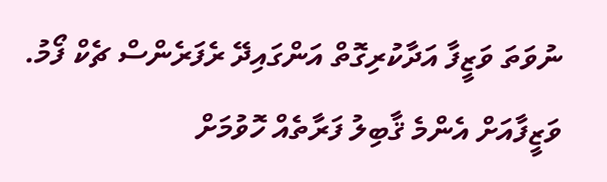ނުވަތަ ވަޒީފާ އަދާކުރިގޮތް އަންގައިދޭ ރެފަރެންސް ޗެކް ފޯމު.
ވަޒީފާއަށް އެންމެ ޤާބިލު ފަރާތެއް ހޮވުމަށް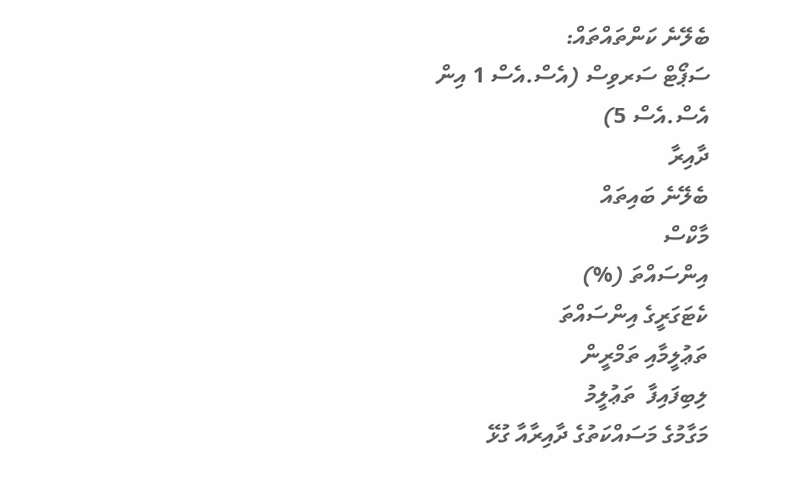ބެލޭނެ ކަންތައްތައް:
ސަޕޯޓް ސަރވިސް (އެސް.އެސް 1 އިން އެސް.އެސް 5)
ދާއިރާ
ބެލޭނެ ބައިތައް
މާކްސް
އިންސައްތަ (%)
ކެޓަގަރީގެ އިންސައްތަ
ތަޢުލީމާއި ތަމްރީން
ލިބިފައިފާ  ތަޢުލީމު
މަގާމުގެ މަސައްކަތުގެ ދާއިރާއާ ގުޅޭ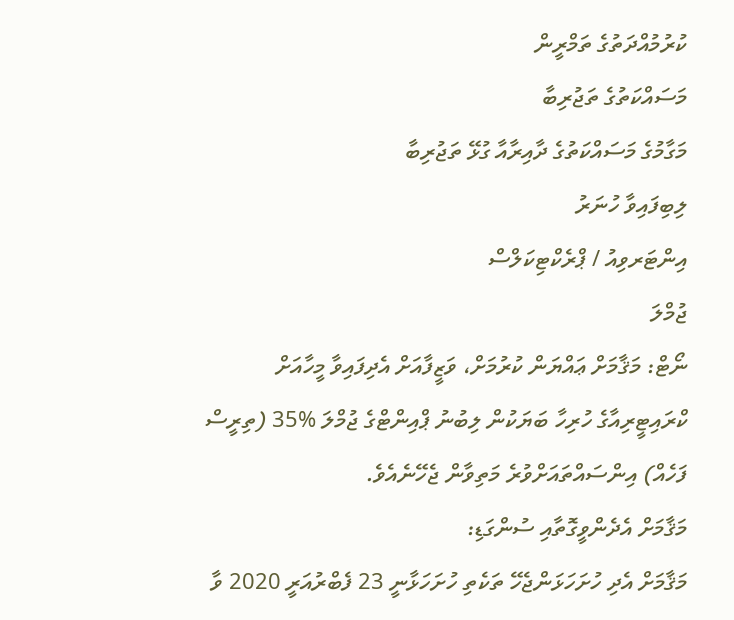ކުރުމުއްދަތުގެ ތަމްރީން
މަސައްކަތުގެ ތަޖުރިބާ
މަގާމުގެ މަސައްކަތުގެ ދާއިރާއާ ގުޅޭ ތަޖުރިބާ
ލިބިފައިވާ ހުނަރު
އިންޓަރވިއު / ޕްރެކްޓިކަލްސް
ޖުމްލަ
ނޯޓް: މަޤާމަށް ޢައްޔަން ކުރުމަށް، ވަޒީފާއަށް އެދިފައިވާ މީހާއަށް ކްރައިޓީރިއާގެ ހުރިހާ ބަޔަކުން ލިބުނު ޕްއިންޓްގެ ޖުމްލަ %35 (ތިރީސް ފަހެއް) އިންސައްތައަށްވުރެ މަތިވާން ޖެހޭނެއެވެ.
މަޤާމަށް އެދެންވީގޮތާއި ސުންގަޑި:
މަޤާމަށް އެދި ހުށަހަޅަންޖެހޭ ތަކެތި ހުށަހަޅާނީ 23 ފެބްރުއަރީ 2020 ވާ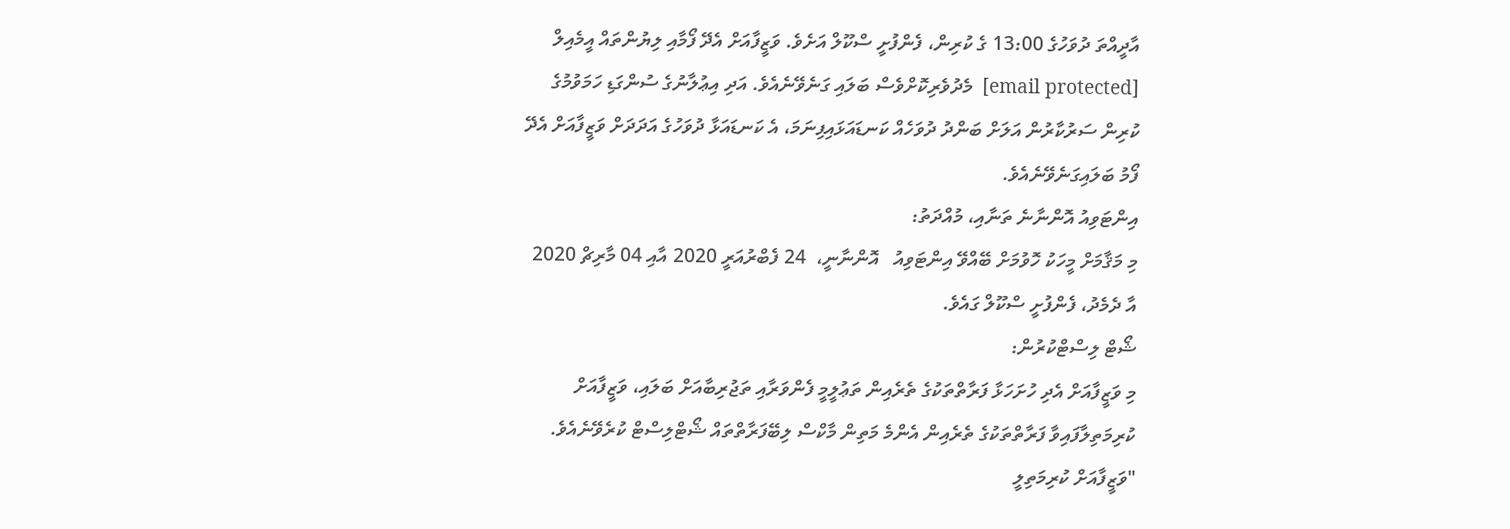އާދީއްތަ ދުވަހުގެ 13:00 ގެ ކުރިން، ފެންފުށީ ސްކޫލް އަށެވެ. ވަޒީފާއަށް އެދޭ ފޯމާއި ލިޔުންތައް އީމެއިލް [email protected]  މެދުވެރިކޮށްވެސް ބަލައި ގަނެވޭނެއެވެ. އަދި އިޢުލާނުގެ ސުންގަޑި ހަމަވުމުގެ  ކުރިން ސަރުކާރުން އަލަށް ބަންދު ދުވަހެއް ކަނޑައަޅައިފިނަމަ، އެ ކަނޑައަޅާ ދުވަހުގެ އަދަދަށް ވަޒީފާއަށް އެދޭ ފޯމު ބަލައިގަނެވޭނެއެވެ.
އިންޓަވިއު އޮންނާނެ ތަނާއި، މުއްދަތު:
މި މަޤާމަށް މީހަކު ހޮވުމަށް ބޭއްވޭ އިންޓަވިއު   އޮންނާނީ،  24 ފެބްރުއަރީ 2020 އާއި 04 މާރިޗް 2020 އާ ދެމެދު، ފެންފުށީ ސްކޫލް ގައެވެ.
ޝޯޓް ލިސްޓްކުރުން:
މި ވަޒީފާއަށް އެދި ހުށަހަޅާ ފަރާތްތަކުގެ ތެރެއިން ތަޢުލީމީ ފެންވަރާއި ތަޖުރިބާއަށް ބަލައި، ވަޒީފާއަށް ކުރިމަތިލާފައިވާ ފަރާތްތަކުގެ ތެރެއިން އެންމެ މަތިން މާކްސް ލިބޭފަރާތްތައް ޝޯޓްލިސްޓް ކުރެވޭނެއެވެ.
"ވަޒީފާއަށް ކުރިމަތިލީ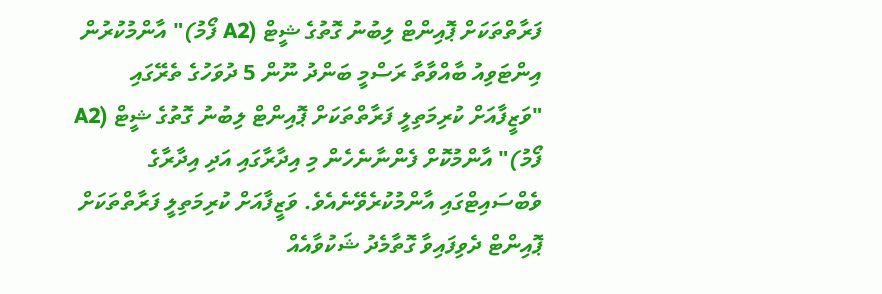ފަރާތްތަކަށް ޕޮއިންޓް ލިބުނު ގޮތުގެ ޝީޓް (A2 ފޯމު)" އާންމުކުރުން
އިންޓަވިއު ބާއްވާތާ ރަސްމީ ބަންދު ނޫން 5 ދުވަހުގެ ތެރޭގައި "ވަޒީފާއަށް ކުރިމަތިލީ ފަރާތްތަކަށް ޕޮއިންޓް ލިބުނު ގޮތުގެ ޝީޓް (A2 ފޯމު)" އާންމުކޮށް ފެންނާނެހެން މި އިދާރާގައި އަދި އިދާރާގެ ވެބްސައިޓްގައި އާންމުކުރެވޭނެއެވެ. ވަޒީފާއަށް ކުރިމަތިލީ ފަރާތްތަކަށް ޕޮއިންޓް ދެވިފައިވާ ގޮތާމެދު ޝަކުވާއެއް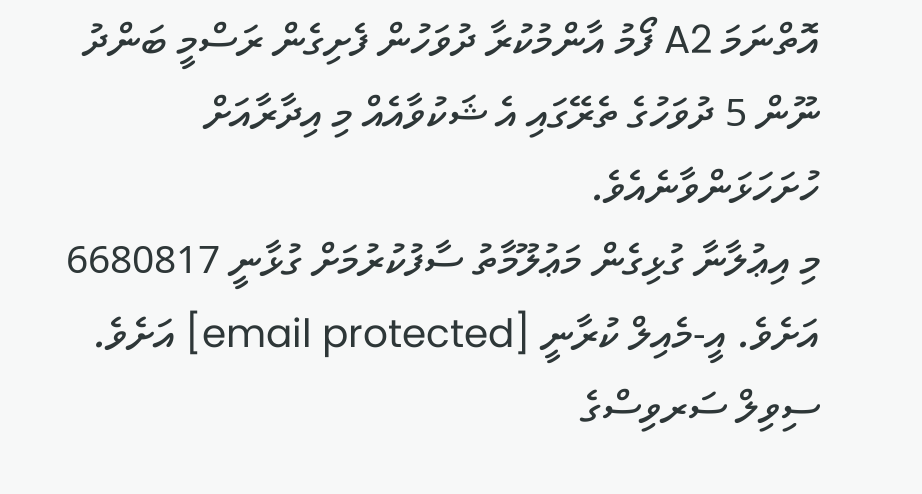އޮތްނަމަ A2 ފޯމު އާންމުކުރާ ދުވަހުން ފެށިގެން ރަސްމީ ބަންދު ނޫން 5 ދުވަހުގެ ތެރޭގައި އެ ޝަކުވާއެއް މި އިދާރާއަށް ހުށަހަޅަންވާނެއެވެ.
މި އިޢުލާނާ ގުޅިގެން މަޢުލޫމާތު ސާފުކުރުމަށް ގުޅާނީ 6680817 އަށެވެ. އީ-މެއިލް ކުރާނީ [email protected] އަށެވެ.
ސިވިލް ސަރވިސްގެ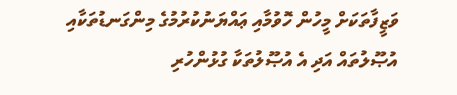ވަޒީފާތަކަށް މީހުން ހޮވުމާއި ޢައްޔަނުކުރުމުގެ މިންގަނޑުތަކާއި އުޞޫލުތައް އަދި އެ އުޞޫލުތަކާ ގުޅުންހުރި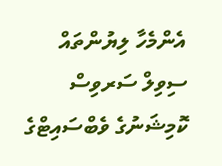އެންމެހާ ލިޔުންތައް ސިވިލް ސަރވިސް ކޮމިޝަނުގެ ވެބްސައިޓްގެ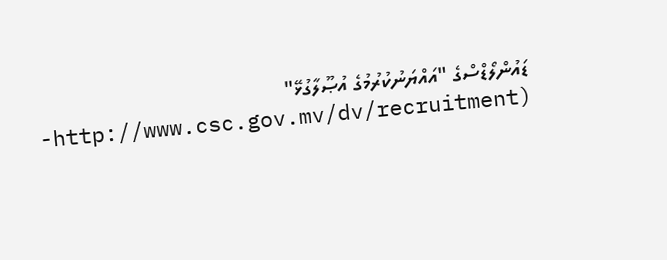ޑައުންލޯޑްސްގެ "އައްޔަނުކުރުމުގެ އުޞޫލާގުޅޭ" (http://www.csc.gov.mv/dv/recruitment-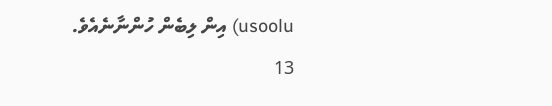usoolu) އިން ލިބެން ހުންނާނެއެވެ.
13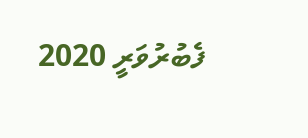ފެބުރުވަރީ 2020